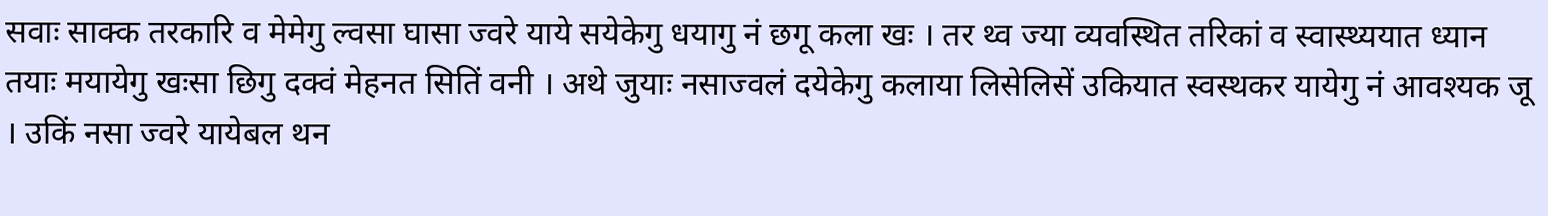सवाः साक्क तरकारि व मेमेगु ल्वसा घासा ज्वरे याये सयेकेगु धयागु नं छगू कला खः । तर थ्व ज्या व्यवस्थित तरिकां व स्वास्थ्ययात ध्यान तयाः मयायेगु खःसा छिगु दक्वं मेहनत सितिं वनी । अथे जुयाः नसाज्वलं दयेकेगु कलाया लिसेलिसें उकियात स्वस्थकर यायेगु नं आवश्यक जू । उकिं नसा ज्वरे यायेबल थन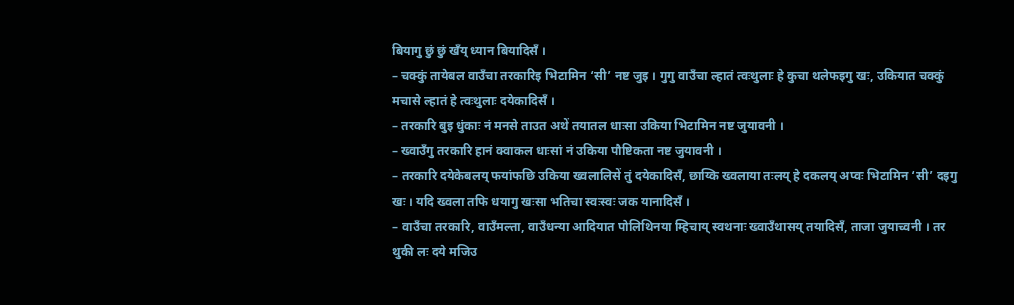बियागु छुं छुं खँय् ध्यान बियादिसँ ।
– चक्कुं तायेबल वाउँचा तरकारिइ भिटामिन ‘सी’ नष्ट जुइ । गुगु वाउँचा ल्हातं त्वःथुलाः हे कुचा थलेफइगु खः, उकियात चक्कुं मचासे ल्हातं हे त्वःथुलाः दयेकादिसँ ।
– तरकारि बुइ धुंकाः नं मनसे ताउत अथें तयातल धाःसा उकिया भिटामिन नष्ट जुयावनी ।
– ख्वाउँगु तरकारि हानं क्वाकल धाःसां नं उकिया पौष्टिकता नष्ट जुयावनी ।
– तरकारि दयेकेबलय् फयांफछि उकिया ख्वलालिसें तुं दयेकादिसँ, छाय्कि ख्वलाया तःलय् हे दकलय् अप्वः भिटामिन ‘सी’ दइगु खः । यदि ख्वला तफि धयागु खःसा भतिचा स्वःस्वः जक यानादिसँ ।
– वाउँचा तरकारि, वाउँमल्ता, वाउँधन्या आदियात पोलिथिनया म्हिचाय् स्वथनाः ख्वाउँथासय् तयादिसँ, ताजा जुयाच्वनी । तर थुकी लः दये मजिउ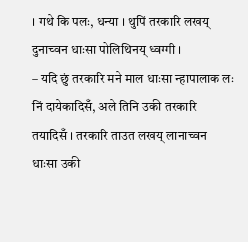। गथे कि पलः, धन्या । थुपिं तरकारि लखय् दुनाच्वन धाःसा पोलिथिनय् ध्वग्गी ।
– यदि छुं तरकारि मने माल धाःसा न्हापालाक लः निं दायेकादिसँ, अले तिनि उकी तरकारि तयादिसँ । तरकारि ताउत लखय् लानाच्वन धाःसा उकी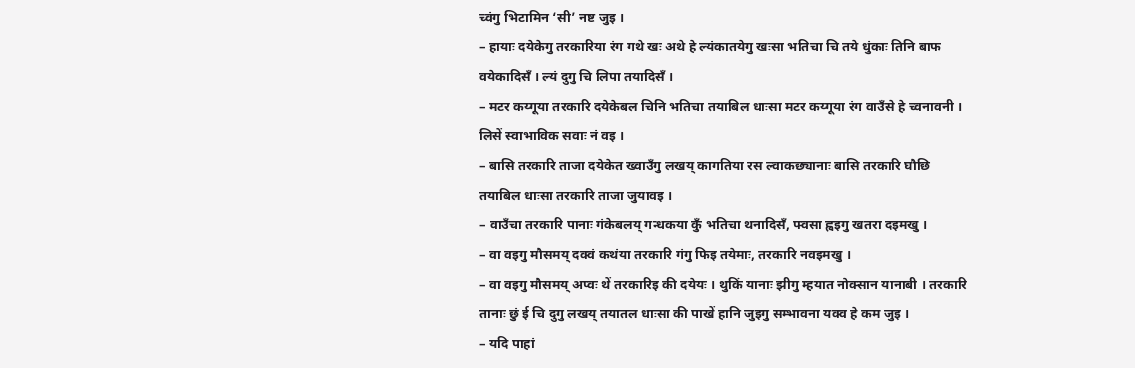च्वंगु भिटामिन ‘सी’ नष्ट जुइ ।
– हायाः दयेकेगु तरकारिया रंग गथे खः अथे हे ल्यंकातयेगु खःसा भतिचा चि तये धुंकाः तिनि बाफ वयेकादिसँ । ल्यं दुगु चि लिपा तयादिसँ ।
– मटर कय्गूया तरकारि दयेकेबल चिनि भतिचा तयाबिल धाःसा मटर कय्गूया रंग वाउँसे हे च्वनावनी । लिसें स्वाभाविक सवाः नं वइ ।
– बासि तरकारि ताजा दयेकेत ख्वाउँगु लखय् कागतिया रस ल्वाकछ्यानाः बासि तरकारि घौछि तयाबिल धाःसा तरकारि ताजा जुयावइ ।
– वाउँचा तरकारि पानाः गंकेबलय् गन्धकया कुँ भतिचा थनादिसँ, फ्वसा ह्वइगु खतरा दइमखु ।
– वा वइगु मौसमय् दक्वं कथंया तरकारि गंगु फिइ तयेमाः, तरकारि नवइमखु ।
– वा वइगु मौसमय् अप्वः थें तरकारिइ की दयेयः । थुकिं यानाः झीगु म्हयात नोक्सान यानाबी । तरकारि तानाः छुं ई चि दुगु लखय् तयातल धाःसा की पाखें हानि जुइगु सम्भावना यक्व हे कम जुइ ।
– यदि पाहां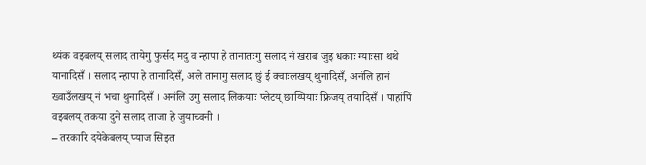थ्यंक वइबलय् सलाद तायेगु फुर्सद मदु व न्हापा हे तानातःगु सलाद नं खराब जुइ धकाः ग्याःसा थथे यानादिसँ । सलाद न्हापा हे तानादिसँ, अले तानागु सलाद छुं ई क्वाःलखय् थुनादिसँ, अनंलि हानं ख्वाउँलखय् नं भचा थुनादिसँ । अनंलि उगु सलाद लिकयाः प्लेटय् छाय्पियाः फ्रिजय् तयादिसँ । पाहांपिं वइबलय् तकया दुने सलाद ताजा हे जुयाच्वनी ।
– तरकारि दयेकेबलय् प्याज सिइत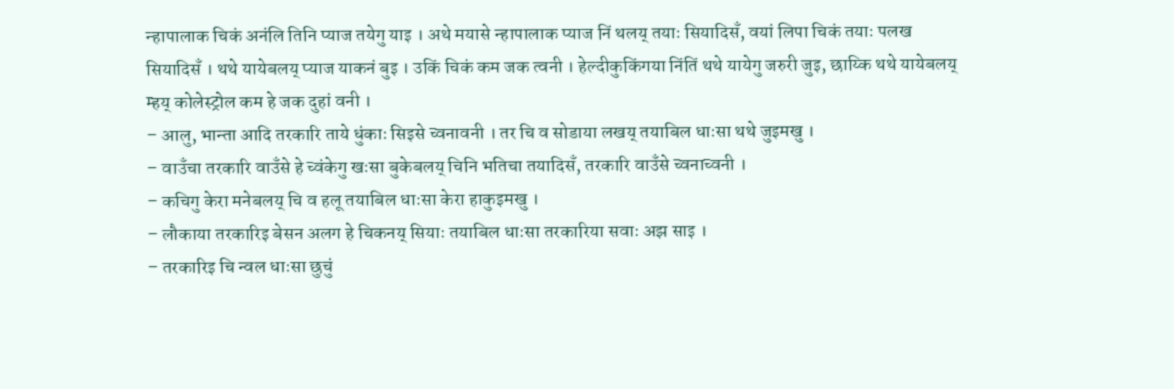न्हापालाक चिकं अनंलि तिनि प्याज तयेगु याइ । अथे मयासे न्हापालाक प्याज निं थलय् तयाः सियादिसँ, वयां लिपा चिकं तयाः पलख सियादिसँ । थथे यायेबलय् प्याज याकनं बुइ । उकिं चिकं कम जक त्वनी । हेल्दीकुकिंगया निंतिं थथे यायेगु जरुरी जुइ, छाय्कि थथे यायेबलय् म्हय् कोलेस्ट्रोल कम हे जक दुहां वनी ।
– आलु, भान्ता आदि तरकारि ताये धुंकाः सिइसे च्वनावनी । तर चि व सोडाया लखय् तयाबिल धाःसा थथे जुइमखु ।
– वाउँचा तरकारि वाउँसे हे च्वंकेगु खःसा बुकेबलय् चिनि भतिचा तयादिसँ, तरकारि वाउँसे च्वनाच्वनी ।
– कचिगु केरा मनेबलय् चि व हलू तयाबिल धाःसा केरा हाकुइमखु ।
– लौकाया तरकारिइ बेसन अलग हे चिकनय् सियाः तयाबिल धाःसा तरकारिया सवाः अझ साइ ।
– तरकारिइ चि न्वल धाःसा छुचुं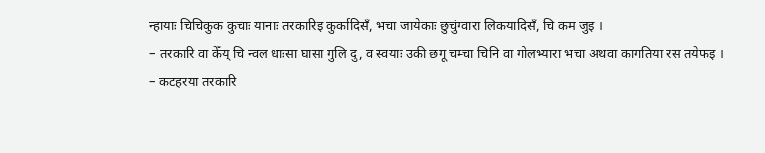न्हायाः चिचिकुक कुचाः यानाः तरकारिइ कुर्कादिसँ, भचा जायेकाः छुचुंग्वारा लिकयादिसँ, चि कम जुइ ।
– तरकारि वा केँय् चि न्वल धाःसा घासा गुलि दु, व स्वयाः उकी छगू चम्चा चिनि वा गोलभ्यारा भचा अथवा कागतिया रस तयेफइ ।
– कटहरया तरकारि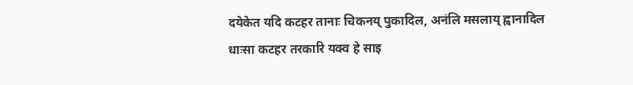दयेकेत यदि कटहर तानाः चिकनय् पुकादिल, अनंलि मसलाय् ह्वानादिल धाःसा कटहर तरकारि यक्व हे साइ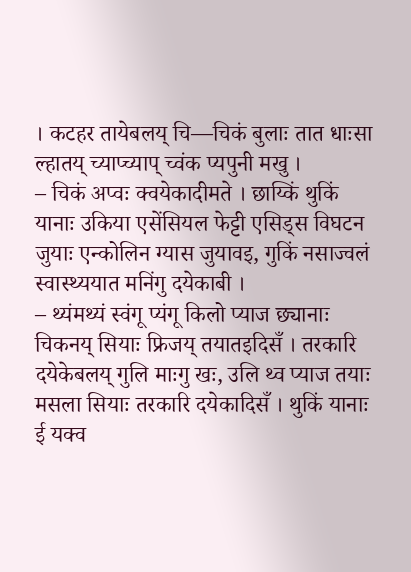। कटहर तायेबलय् चि—चिकं बुलाः तात धाःसा ल्हातय् च्याप्च्याप् च्वंक प्यपुनी मखु ।
– चिकं अप्वः क्वयेकादीमते । छाय्किं थुकिं यानाः उकिया एसेंसियल फेट्टी एसिड्स विघटन जुयाः एन्कोलिन ग्यास जुयावइ, गुकिं नसाज्वलं स्वास्थ्ययात मनिंगु दयेकाबी ।
– थ्यंमथ्यं स्वंगू प्यंगू किलो प्याज छ्यानाः चिकनय् सियाः फ्रिजय् तयातइदिसँ । तरकारि दयेकेबलय् गुलि माःगु खः, उलि थ्व प्याज तयाः मसला सियाः तरकारि दयेकादिसँ । थुकिं यानाः ई यक्व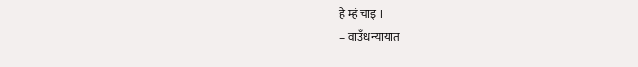हे म्हं चाइ ।
– वाउँधन्यायात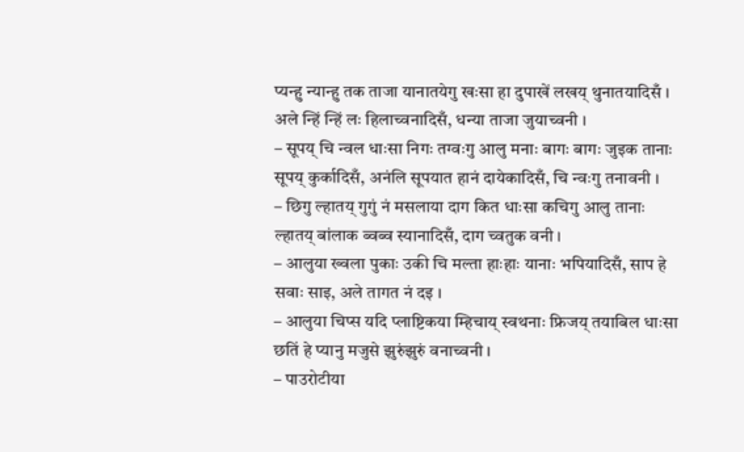प्यन्हु न्यान्हु तक ताजा यानातयेगु खःसा हा दुपाखें लखय् थुनातयादिसँ । अले न्हिं न्हिं लः हिलाच्वनादिसँ, धन्या ताजा जुयाच्वनी ।
– सूपय् चि न्वल धाःसा निगः तग्वःगु आलु मनाः बागः बागः जुइक तानाः सूपय् कुर्कादिसँ, अनंलि सूपयात हानं दायेकादिसँ, चि न्वःगु तनावनी ।
– छिगु ल्हातय् गुगुं नं मसलाया दाग कित धाःसा कचिगु आलु तानाः ल्हातय् बांलाक ब्वब्व स्यानादिसँ, दाग च्वतुक वनी ।
– आलुया ख्वला पुकाः उकी चि मल्ता हाःहाः यानाः भपियादिसँ, साप हे सवाः साइ, अले तागत नं दइ ।
– आलुया चिप्स यदि प्लाष्टिकया म्हिचाय् स्वथनाः फ्रिजय् तयाबिल धाःसा छतिं हे प्यानु मजुसे झुरुंझुरुं वनाच्वनी ।
– पाउरोटीया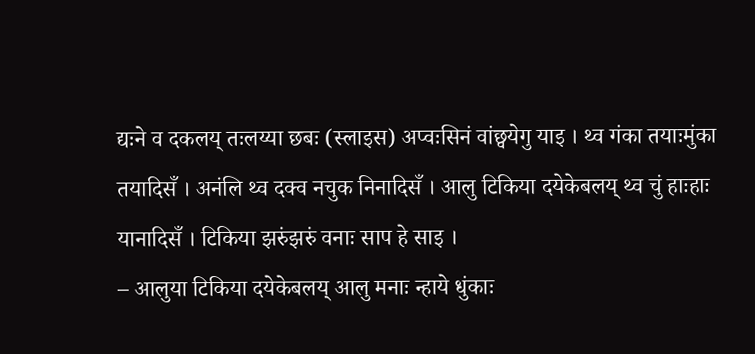द्यःने व दकलय् तःलय्या छबः (स्लाइस) अप्वःसिनं वांछ्वयेगु याइ । थ्व गंका तयाःमुंका तयादिसँ । अनंलि थ्व दक्व नचुक निनादिसँ । आलु टिकिया दयेकेबलय् थ्व चुं हाःहाः यानादिसँ । टिकिया झरुंझरुं वनाः साप हे साइ ।
– आलुया टिकिया दयेकेबलय् आलु मनाः न्हाये धुंकाः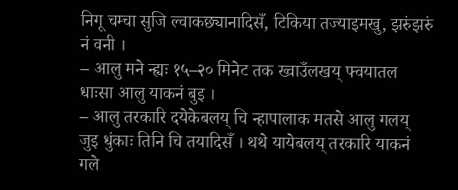निगू चम्चा सुजि ल्वाकछ्यानादिसँ, टिकिया तज्याइमखु, झरुंझरुं नं वनी ।
– आलु मने न्ह्यः १५–२० मिनेट तक ख्वाउँलखय् फ्वयातल धाःसा आलु याकनं बुइ ।
– आलु तरकारि दयेकेबलय् चि न्हापालाक मतसे आलु गलय् जुइ धुंकाः तिनि चि तयादिसँ । थथे यायेबलय् तरकारि याकनं गले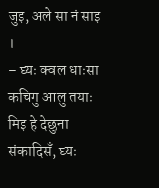जुइ, अले सा नं साइ ।
– घ्यः क्वल धाःसा कचिगु आलु तयाः मिइ हे देछुना संकादिसँ, घ्यः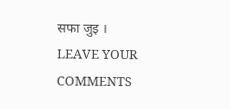सफा जुइ ।
LEAVE YOUR COMMENTS